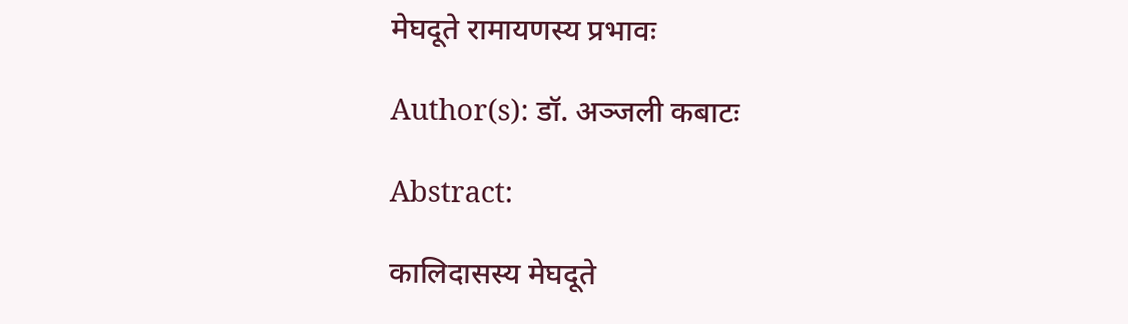मेघदूते रामायणस्य प्रभावः

Author(s): डॉ. अञ्जली कबाटः

Abstract:

कालिदासस्य मेघदूते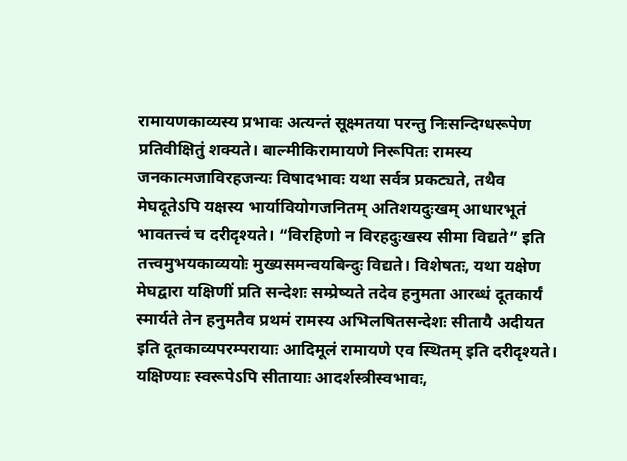रामायणकाव्यस्य प्रभावः अत्यन्तं सूक्ष्मतया परन्तु निःसन्दिग्धरूपेण प्रतिवीक्षितुं शक्यते। बाल्मीकिरामायणे निरूपितः रामस्य जनकात्मजाविरहजन्यः विषादभावः यथा सर्वत्र प्रकट्यते, तथैव मेघदूतेऽपि यक्षस्य भार्यावियोगजनितम् अतिशयदुःखम् आधारभूतं भावतत्त्वं च दरीदृश्यते। “विरहिणो न विरहदुःखस्य सीमा विद्यते” इति तत्त्वमुभयकाव्ययोः मुख्यसमन्वयबिन्दुः विद्यते। विशेषतः, यथा यक्षेण मेघद्वारा यक्षिणीं प्रति सन्देशः सम्प्रेष्यते तदेव हनुमता आरब्धं दूतकार्यं स्मार्यते तेन हनुमतैव प्रथमं रामस्य अभिलषितसन्देशः सीतायै अदीयत इति दूतकाव्यपरम्परायाः आदिमूलं रामायणे एव स्थितम् इति दरीदृश्यते। यक्षिण्याः स्वरूपेऽपि सीतायाः आदर्शस्त्रीस्वभावः,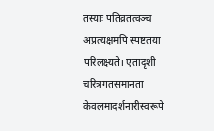तस्याः पतिव्रतत्वञ्च अप्रत्यक्षमपि स्पष्टतया परिलक्ष्यते। एतादृशी चरित्रगतसमानता केवलमादर्शनारीस्वरूपे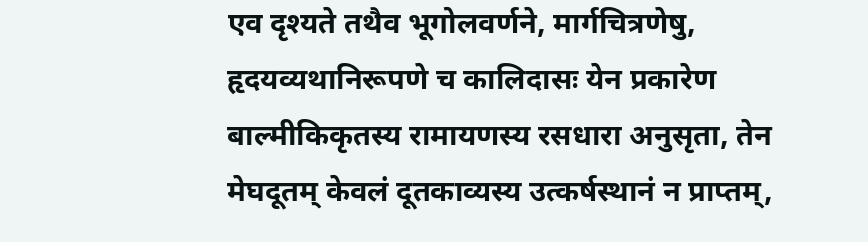एव दृश्यते तथैव भूगोलवर्णने, मार्गचित्रणेषु, हृदयव्यथानिरूपणे च कालिदासः येन प्रकारेण बाल्मीकिकृतस्य रामायणस्य रसधारा अनुसृता, तेन मेघदूतम् केवलं दूतकाव्यस्य उत्कर्षस्थानं न प्राप्तम्,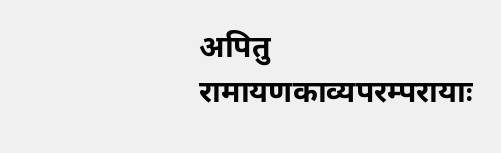अपितु रामायणकाव्यपरम्परायाः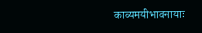काव्यमयीभावनायाः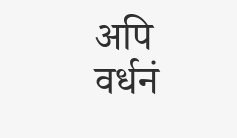अपि वर्धनं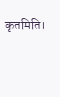कृतमिति।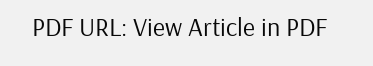PDF URL: View Article in PDF